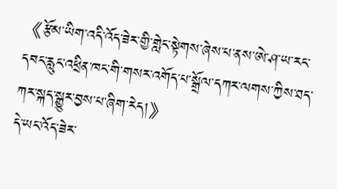《རྩོམ་ཡིག་འདི་འོད་ཟེར་གྱི་གླེང་སྟེགས་ཞེས་པ་ནས་ཨེ་ཤ་ཡ་རང་དབང་རླུང་འཕྲིན་ཁང་གི་གསར་འགོད་པ་སྒྲོལ་དཀར་ལགས་ཀྱིས་ཐད་ཀར་སྐད་སྒྱུར་བྱས་པ་ཞིག་རེད།》
དེ་ཡང་འོད་ཟེར་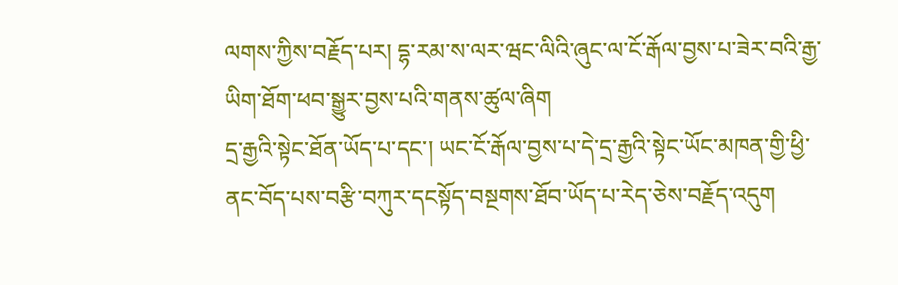ལགས་ཀྱིས་བརྗོད་པར། དྷ་རམ་ས་ལར་ཝང་ལིའི་ཞུང་ལ་ངོ་རྒོལ་བྱས་པ་ཟེར་བའི་རྒྱ་ཡིག་ཐོག་ཕབ་སྒྱུར་བྱས་པའི་གནས་ཚུལ་ཞིག
དྲ་རྒྱའི་སྟེང་ཐོན་ཡོད་པ་དང་། ཡང་ངོ་རྒོལ་བྱས་པ་དེ་དྲ་རྒྱའི་སྟེང་ཡོང་མཁན་གྱི་ཕྱི་ནང་བོད་པས་བརྩི་བཀུར་དངསྟོད་བསྔགས་ཐོབ་ཡོད་པ་རེད་ཅེས་བརྗོད་འདུག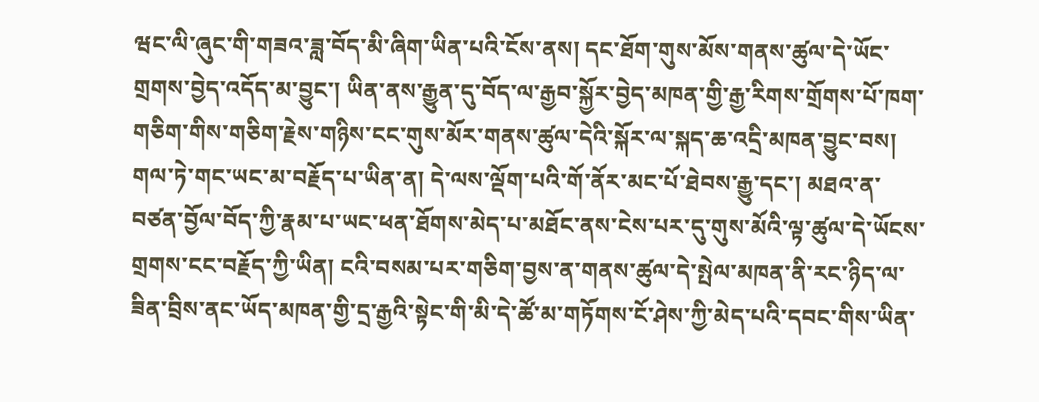ཝང་ལི་ཞུང་གི་གཟའ་ཟླ་བོད་མི་ཞིག་ཡིན་པའི་ངོས་ནས། དང་ཐོག་གུས་མོས་གནས་ཚུལ་དེ་ཡོང་གྲགས་བྱེད་འདོད་མ་བྱུང་། ཡིན་ནས་རྒྱུན་དུ་བོད་ལ་རྒྱབ་སྐྱོར་བྱེད་མཁན་གྱི་རྒྱ་རིགས་གྲོགས་པོ་ཁག་གཅིག་གིས་གཅིག་རྗེས་གཉིས་ངང་གུས་མོར་གནས་ཚུལ་དེའི་སྐོར་ལ་སྐད་ཆ་འདྲི་མཁན་བྱུང་བས། གལ་ཏེ་གང་ཡང་མ་བརྗོད་པ་ཡིན་ན། དེ་ལས་ལྡོག་པའི་གོ་ནོར་མང་པོ་ཐེབས་རྒྱུ་དང་། མཐའ་ན་བཙན་བྱོལ་བོད་ཀྱི་རྣམ་པ་ཡང་ཕན་ཐོགས་མེད་པ་མཐོང་ནས་ངེས་པར་དུ་གུས་མོའི་ལྟ་ཚུལ་དེ་ཡོངས་གྲགས་ངང་བརྗོད་ཀྱི་ཡིན། ངའི་བསམ་པར་གཅིག་བྱས་ན་གནས་ཚུལ་དེ་སྤེལ་མཁན་ནི་རང་ཉིད་ལ་ཟིན་བྲིས་ནང་ཡོད་མཁན་གྱི་དྲ་རྒྱའི་སྟེང་གི་མི་དེ་ཚོ་མ་གཏོགས་ངོ་ཤེས་ཀྱི་མེད་པའི་དབང་གིས་ཡིན་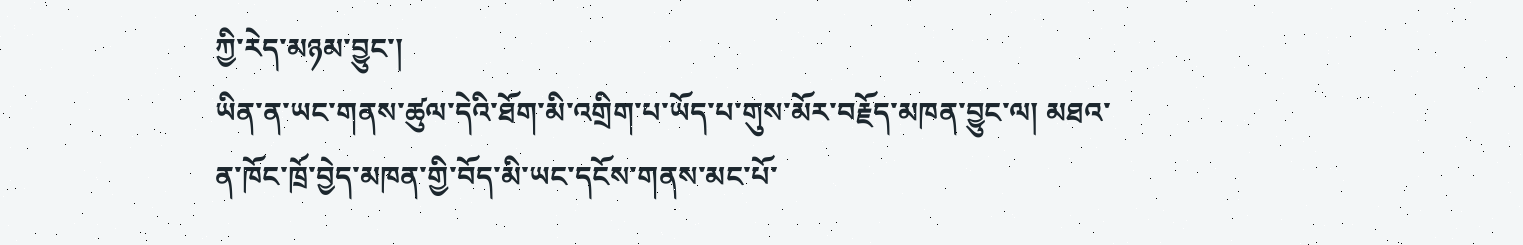ཀྱི་རེད་མཉམ་བྱུང་།
ཡིན་ན་ཡང་གནས་ཚུལ་དེའི་ཐོག་མི་འགྲིག་པ་ཡོད་པ་གུས་མོར་བརྗོད་མཁན་བྱུང་ལ། མཐའ་ན་ཁོང་ཁྲོ་བྱེད་མཁན་གྱི་བོད་མི་ཡང་དངོས་གནས་མང་པོ་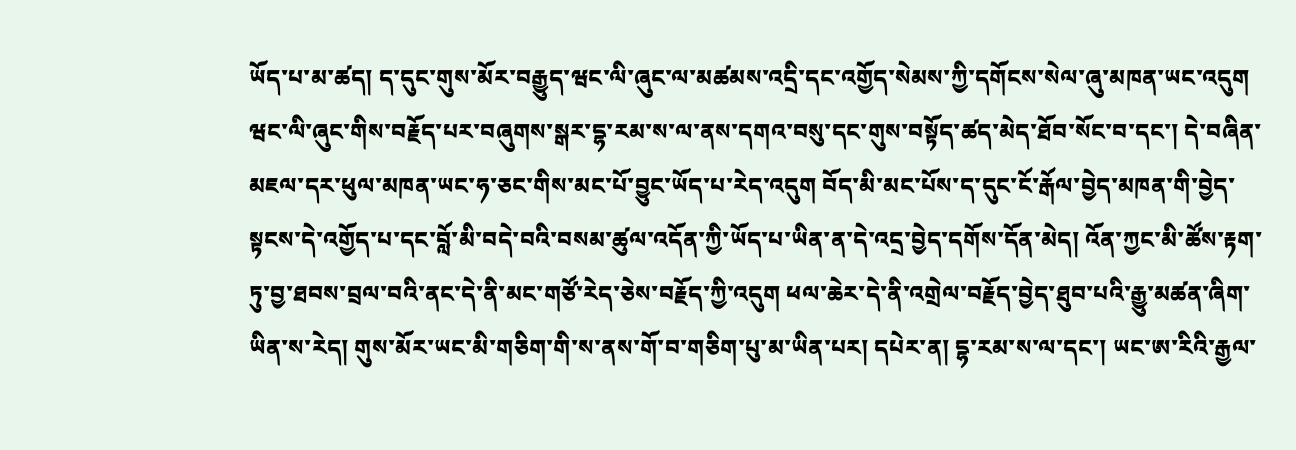ཡོད་པ་མ་ཚད། ད་དུང་གུས་མོར་བརྒྱུད་ཝང་ལི་ཞུང་ལ་མཚམས་འདྲི་དང་འགྱོད་སེམས་ཀྱི་དགོངས་སེལ་ཞུ་མཁན་ཡང་འདུག ཝང་ལི་ཞུང་གིས་བརྗོད་པར་བཞུགས་སྒར་དྷ་རམ་ས་ལ་ནས་དགའ་བསུ་དང་གུས་བསྟོད་ཚད་མེད་ཐོབ་སོང་བ་དང་། དེ་བཞིན་མཇལ་དར་ཕུལ་མཁན་ཡང་ཧ་ཅང་གིས་མང་པོ་བྱུང་ཡོད་པ་རེད་འདུག བོད་མི་མང་པོས་ད་དུང་ངོ་རྒོལ་བྱེད་མཁན་གི་བྱེད་སྟངས་དེ་འགྱོད་པ་དང་བློ་མི་བདེ་བའི་བསམ་ཚུལ་འདོན་ཀྱི་ཡོད་པ་ཡིན་ན་དེ་འདྲ་བྱེད་དགོས་དོན་མེད། འོན་ཀྱང་མི་ཚོས་རྟག་ཏུ་བྱ་ཐབས་བྲལ་བའི་ནང་དེ་ནི་མང་གཙོ་རེད་ཅེས་བརྗོད་ཀྱི་འདུག ཕལ་ཆེར་དེ་ནི་འགྲེལ་བརྗོད་བྱེད་ཐུབ་པའི་རྒྱུ་མཚན་ཞིག་ཡིན་ས་རེད། གུས་མོར་ཡང་མི་གཅིག་གི་ས་ནས་གོ་བ་གཅིག་པུ་མ་ཡིན་པར། དཔེར་ན། དྷ་རམ་ས་ལ་དང་། ཡང་ཨ་རིའི་རྒྱལ་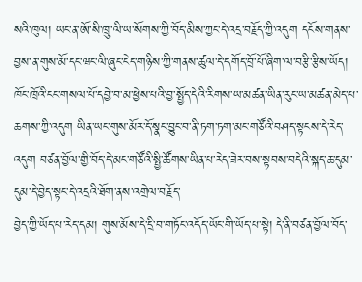སའི་ཁུལ། ཡང་ན་ཨོ་སི་ཁྲུ་ལི་ཡ་སོགས་ཀྱི་བོད་མིས་ཀྱང་དེ་འདྲ་བརྗོད་ཀྱི་འདུག དངོས་གནས་བྱས་ན་གུས་མོ་དང་ཝང་ལི་ཞུང་ངེད་གཉིས་ཀྱི་གནས་ཚུལ་དེ་དགོད་བྲོ་པོ་ཞིག་ལ་བརྩི་རྩིས་ཡོད། ཁོང་ཁྲོའི་ངང་གསལ་པོ་དབྱེ་བ་མ་ཕྱེས་པའི་བྱ་སྤྱོད་དེའི་རིགས་ཡ་མཚན་ཡིན་རུང་ཡ་མཚན་མེད་པ་ཆགས་ཀྱི་འདུག ཡིན་ཡང་གུས་མོར་དོ་སྣང་བྱུང་བ་ནི་ཏག་ཏག་མང་གཙོའི་བཤད་སྟངས་དེ་རེད་འདུག བཙན་བྱོལ་གྱི་བོད་དེ་མང་གཙོའི་སྤྱི་ཚོགས་ཡིན་པ་རེད་ཟེར་བས་སྟབས་བདེའི་སྐད་ཆ་དུམ་དུམ་དེ་བྱེད་སྟང་དེ་འདྲའི་ཐོག་ནས་འགྲེལ་བརྗོད་
བྱེད་ཀྱི་ཡོད་པ་རེད་དམ། གུས་མོས་དེ་དྲི་བ་གཏོང་འདོད་ཡོང་གི་ཡོད་པ་སྟེ། དེ་ནི་བཙན་བྱོལ་བོད་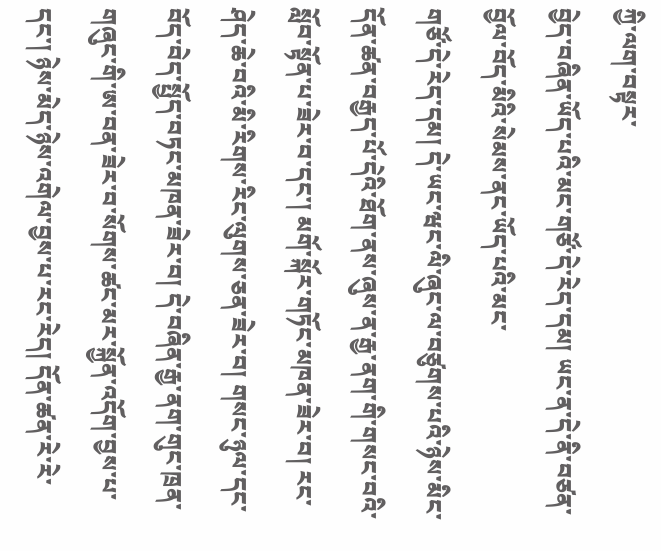ཀྱི་ལག་བསྟར་
བྱེད་བཞིན་ཡོད་པའི་མང་གཙོ་དེ་རེད་དམ། ཡང་ན་དེ་ནི་བཙན་བྱོལ་བོད་མིའི་སེམས་ནང་ཡོད་པའི་མང་
གཙོ་དེ་རེད་དམ། དེ་ཡང་ཝང་ལི་ཞུང་ལ་བཙུགས་པའི་ཉེས་མིང་དོན་ཚན་བརྒྱད་པོ་དེའི་ཐོག་ནས་ཞུས་ན་རྒྱ་ནག་གི་གསང་བའི་སློབ་སྟོན་པ་ཟེར་བ་དང་། མགོ་སྐོར་གཏོང་མཁན་ཟེར་བ། རང་ཤེད་ཆེ་བའི་མི་རིགས་རིང་ལུགས་ཅན་ཟེར་བ། གསང་ཉུལ་དང་བོད་བེད་སྤྱོད་བཏང་མཁན་ཟེར་བ། དེ་བཞིན་རྒྱ་ནག་གུང་ཁྲན་གཞུང་གི་ཨ་བན་ཟེར་བ་སོགས་ཚང་མར་སྐྱོན་འདོག་བྱས་པ་དང་། ཉེས་མེད་ཉེས་འགེལ་བྱས་པ་རང་རེད། དོན་ཚན་རེ་རེ་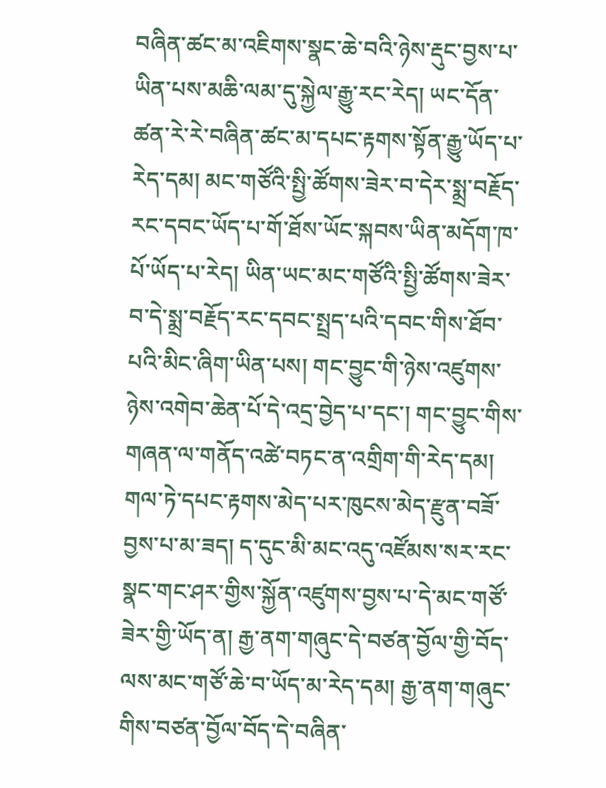བཞིན་ཚང་མ་འཇིགས་སྣང་ཆེ་བའི་ཉེས་རྡུང་བྱས་པ་ཡིན་པས་མཆི་ལམ་དུ་སྐྱེལ་རྒྱུ་རང་རེད། ཡང་དོན་ཚན་རེ་རེ་བཞིན་ཚང་མ་དཔང་རྟགས་སྟོན་རྒྱུ་ཡོད་པ་རེད་དམ། མང་གཙོའི་སྤྱི་ཚོགས་ཟེར་བ་དེར་སྨྲ་བརྗོད་རང་དབང་ཡོད་པ་གོ་ཐོས་ཡོང་སྐབས་ཡིན་མདོག་ཁ་པོ་ཡོད་པ་རེད། ཡིན་ཡང་མང་གཙོའི་སྤྱི་ཚོགས་ཟེར་བ་དེ་སྨྲ་བརྗོད་རང་དབང་སྤྲད་པའི་དབང་གིས་ཐོབ་པའི་མིང་ཞིག་ཡིན་པས། གང་བྱུང་གི་ཉེས་འཛུགས་ཉེས་འགེབ་ཆེན་པོ་དེ་འདྲ་བྱེད་པ་དང་། གང་བྱུང་གིས་གཞན་ལ་གནོད་འཚེ་བཏང་ན་འགྲིག་གི་རེད་དམ། གལ་ཏེ་དཔང་རྟགས་མེད་པར་ཁུངས་མེད་རྫུན་བཟོ་བྱས་པ་མ་ཟད། ད་དུང་མི་མང་འདུ་འཛོམས་སར་རང་སྣང་གང་ཤར་གྱིས་སྐྱོན་འཛུགས་བྱས་པ་དེ་མང་གཙོ་ཟེར་གྱི་ཡོད་ན། རྒྱ་ནག་གཞུང་དེ་བཙན་བྱོལ་གྱི་བོད་ལས་མང་གཙོ་ཆེ་བ་ཡོད་མ་རེད་དམ། རྒྱ་ནག་གཞུང་གིས་བཙན་བྱོལ་བོད་དེ་བཞིན་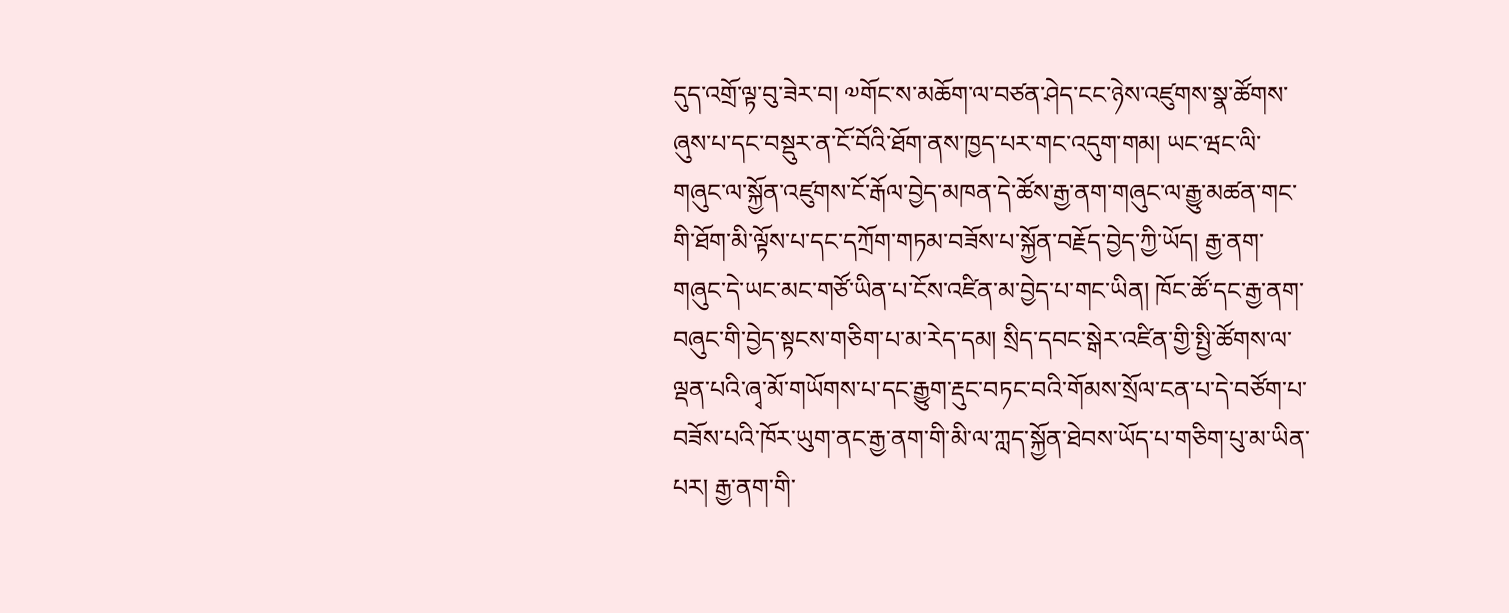དུད་འགྲོ་ལྟ་བུ་ཟེར་བ། ༧གོང་ས་མཆོག་ལ་བཙན་ཤེད་ངང་ཉེས་འཛུགས་སྣ་ཚོགས་ཞུས་པ་དང་བསྡུར་ན་ངོ་བོའི་ཐོག་ནས་ཁྱད་པར་གང་འདུག་གམ། ཡང་ཝང་ལི་གཞུང་ལ་སྐྱོན་འཛུགས་ངོ་རྒོལ་བྱེད་མཁན་དེ་ཚོས་རྒྱ་ནག་གཞུང་ལ་རྒྱུ་མཚན་གང་གི་ཐོག་མི་ལྟོས་པ་དང་དཀྲོག་གཏམ་བཟོས་པ་སྐྱོན་བརྗོད་བྱེད་ཀྱི་ཡོད། རྒྱ་ནག་གཞུང་དེ་ཡང་མང་གཙོ་ཡིན་པ་ངོས་འཛིན་མ་བྱེད་པ་གང་ཡིན། ཁོང་ཚོ་དང་རྒྱ་ནག་བཞུང་གི་བྱེད་སྟངས་གཅིག་པ་མ་རེད་དམ། སྲིད་དབང་སྒེར་འཛིན་གྱི་སྤྱི་ཚོགས་ལ་ལྡན་པའི་ཞྭ་མོ་གཡོགས་པ་དང་རྒྱུག་རྡུང་བཏང་བའི་གོམས་སྲོལ་ངན་པ་དེ་བཙོག་པ་བཟོས་པའི་ཁོར་ཡུག་ནང་རྒྱ་ནག་གི་མི་ལ་ཀླད་སྐྱོན་ཐེབས་ཡོད་པ་གཅིག་པུ་མ་ཡིན་པར། རྒྱ་ནག་གི་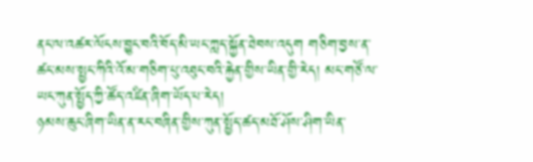ནང་ལ་འཚར་ལོངས་བྱུང་བའི་བོད་མི་ཡང་ཀླད་སྐྱོན་ཐེབས་འདུག གཅིག་བྱས་ན་ཚང་མས་སྤྱང་ཀིའི་འོ་མ་གཅིག་པུ་འཐུང་བའི་རྐྱེན་གྱིས་ཡིན་གྱི་རེད། མང་གཙོ་ལ་ཡང་ཀུན་སྤྱོད་ཀྱི་ཚོད་འཛིན་ཞིག་ཡོད་པ་རེད།
ཉམས་ཆུང་ཞིག་ཡིན་ན་རང་བཞིན་གྱིས་ཀུན་སྤྱོད་ཚད་མཐོ་ཤོས་ཤིག་ཡིན་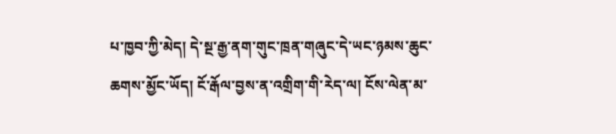པ་ཁྱབ་ཀྱི་མེད། དེ་སྔ་རྒྱ་ནག་གུང་ཁྲན་གཞུང་དེ་ཡང་ཉམས་ཆུང་ཆགས་མྱོང་ཡོད། ངོ་རྒོལ་བྱས་ན་འགྲིག་གི་རེད་ལ། ངོས་ལེན་མ་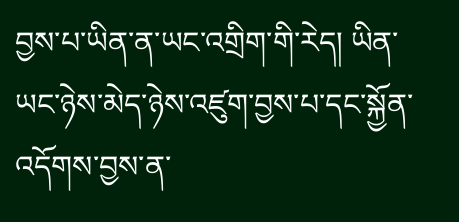བྱས་པ་ཡིན་ན་ཡང་འགྲིག་གི་རེད། ཡིན་ཡང་ཉེས་མེད་ཉེས་འཛུག་བྱས་པ་དང་སྐྱོན་འདོགས་བྱས་ན་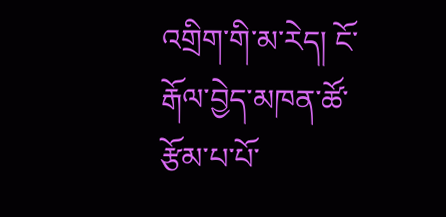འགྲིག་གི་མ་རེད། ངོ་རྒོལ་བྱེད་མཁན་ཚོ་རྩོམ་པ་པོ་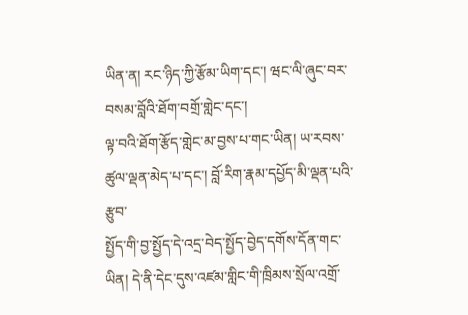ཡིན་ན། རང་ཉིད་ཀྱི་རྩོམ་ཡིག་དང་། ཝང་ལི་ཞུང་བར་བསམ་བློའི་ཐོག་བགྲོ་གླེང་དང་།
ལྟ་བའི་ཐོག་རྩོད་གླེང་མ་བྱས་པ་གང་ཡིན། ཡ་རབས་ཚུལ་ལྡན་མེད་པ་དང་། བློ་རིག་རྣམ་དཔྱོད་མི་ལྡན་པའི་རྩུབ་
སྤྱོད་གི་བྱ་སྤྱོད་དེ་འདྲ་བེད་སྤྱོད་བྱེད་དགོས་དོན་གང་ཡིན། དེ་ནི་དེང་དུས་འཛམ་གླིང་གི་ཁྲིམས་སྲོལ་འགྲོ་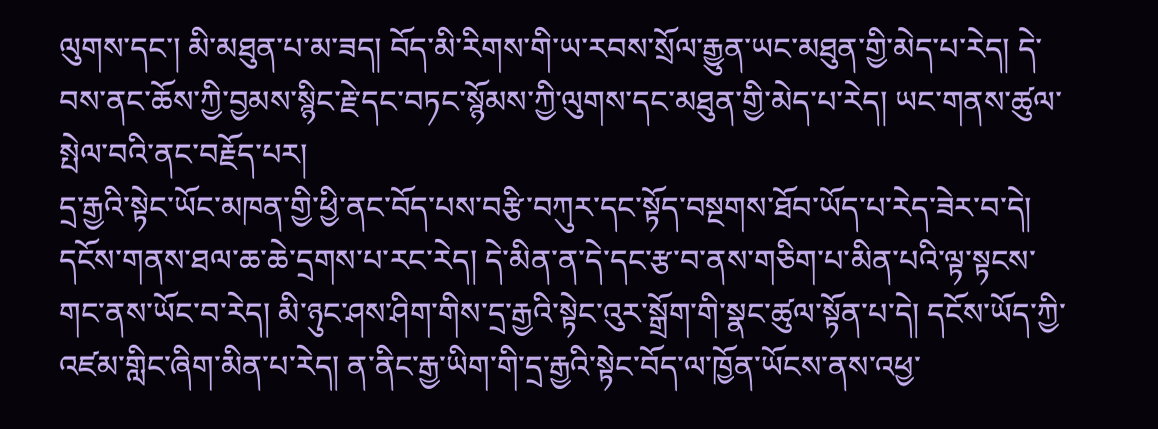ལུགས་དང་། མི་མཐུན་པ་མ་ཟད། བོད་མི་རིགས་གི་ཡ་རབས་སྲོལ་རྒྱུན་ཡང་མཐུན་གྱི་མེད་པ་རེད། དེ་བས་ནང་ཆོས་ཀྱི་བྱམས་སྙིང་རྗེ་དང་བཏང་སྙོམས་ཀྱི་ལུགས་དང་མཐུན་གྱི་མེད་པ་རེད། ཡང་གནས་ཚུལ་སྤེལ་བའི་ནང་བརྗོད་པར།
དྲ་རྒྱའི་སྟེང་ཡོང་མཁན་གྱི་ཕྱི་ནང་བོད་པས་བརྩི་བཀུར་དང་སྟོད་བསྔགས་ཐོབ་ཡོད་པ་རེད་ཟེར་བ་དེ། དངོས་གནས་ཐལ་ཆ་ཆེ་དྲགས་པ་རང་རེད། དེ་མིན་ན་དེ་དང་རྩ་བ་ནས་གཅིག་པ་མིན་པའི་ལྟ་སྟངས་གང་ནས་ཡོང་བ་རེད། མི་ཉུང་ཤས་ཤིག་གིས་དྲ་རྒྱའི་སྟེང་འུར་སྒྲོག་གི་སྣང་ཚུལ་སྟོན་པ་དེ། དངོས་ཡོད་ཀྱི་འཛམ་གླིང་ཞིག་མིན་པ་རེད། ན་ནིང་རྒྱ་ཡིག་གི་དྲ་རྒྱའི་སྟེང་བོད་ལ་ཁྱོན་ཡོངས་ནས་འཕྱ་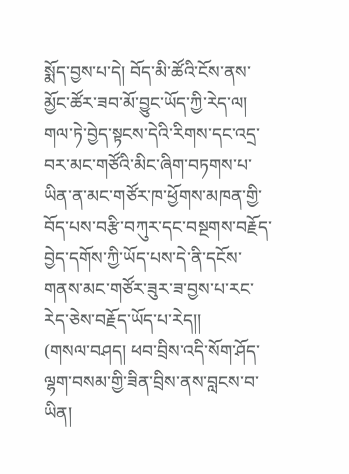སྨོད་བྱས་པ་དེ། བོད་མི་ཚོའི་ངོས་ནས་མྱོང་ཚོར་ཟབ་མོ་བྱུང་ཡོད་ཀྱི་རེད་ལ། གལ་ཏེ་བྱེད་སྟངས་དེའི་རིགས་དང་འདྲ་བར་མང་གཙོའི་མིང་ཞིག་བཏགས་པ་ཡིན་ན་མང་གཙོར་ཁ་ཕྱོགས་མཁན་གྱི་བོད་པས་བརྩི་བཀུར་དང་བསྔགས་བརྗོད་བྱེད་དགོས་ཀྱི་ཡོད་པས་དེ་ནི་དངོས་གནས་མང་གཙོར་ཟུར་ཟ་བྱས་པ་རང་རེད་ཅེས་བརྗོད་ཡོད་པ་རེད།།
(གསལ་བཤད། ཕབ་བྲིས་འདི་སོག་ཤོད་ལྷག་བསམ་གྱི་ཟིན་བྲིས་ནས་བླངས་བ་ཡིན།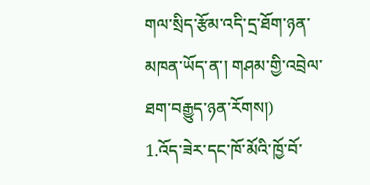གལ་སྲིད་རྩོམ་འདི་དྲ་ཐོག་ཉན་མཁན་ཡོད་ན་། གཤམ་གྱི་འབྲེལ་ཐག་བརྒྱུད་ཉན་རོགས།)
1.འོད་ཟེར་དང་ཁོ་མོའི་ཁྱོ་བོ་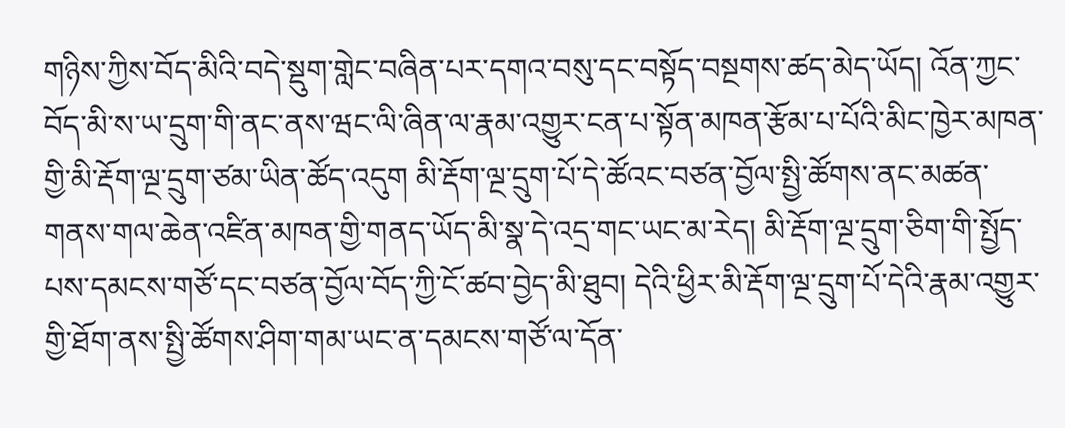གཉིས་ཀྱིས་བོད་མིའི་བདེ་སྡུག་གླེང་བཞིན་པར་དགའ་བསུ་དང་བསྟོད་བསྔགས་ཚད་མེད་ཡོད། འོན་ཀྱང་བོད་མི་ས་ཡ་དྲུག་གི་ནང་ནས་ཝང་ལི་ཞིན་ལ་རྣམ་འགྱུར་ངན་པ་སྟོན་མཁན་རྩོམ་པ་པོའི་མིང་ཁྱེར་མཁན་གྱི་མི་རྡོག་ལྔ་དྲུག་ཙམ་ཡིན་ཚོད་འདུག མི་རྡོག་ལྔ་དྲུག་པོ་དེ་ཚོའང་བཙན་བྱོལ་སྤྱི་ཚོགས་ནང་མཚན་གནས་གལ་ཆེན་འཛིན་མཁན་གྱི་གནད་ཡོད་མི་སྣ་དེ་འདྲ་གང་ཡང་མ་རེད། མི་རྡོག་ལྔ་དྲུག་ཅིག་གི་སྤྱོད་པས་དམངས་གཙོ་དང་བཙན་བྱོལ་བོད་ཀྱི་ངོ་ཚབ་བྱེད་མི་ཐུབ། དེའི་ཕྱིར་མི་རྡོག་ལྔ་དྲུག་པོ་དེའི་རྣམ་འགྱུར་གྱི་ཐོག་ནས་སྤྱི་ཚོགས་ཤིག་གམ་ཡང་ན་དམངས་གཙོ་ལ་དོན་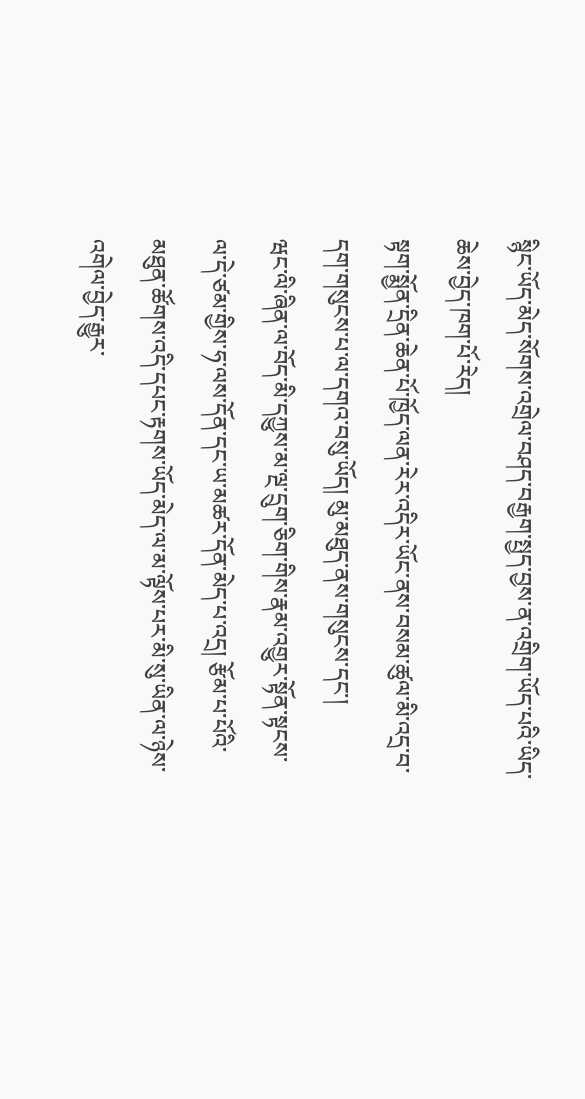སྙིང་ཡོད་མེད་སོགས་འགྲེལ་བཤད་བརྒྱག་སྤྱད་བྱས་ན་འགྲིག་ཡོད་པའི་ཡིད་ཆེས་བྱེད་ཁག་པོ་རེད།
སྟག་སྨྱོན་དྲིན་ཆེན་པོ་ཁྱོད་ལན་རེར་འདིར་ཡོང་ནས་བསམ་ཚུལ་མི་འདྲ་བ་དག་གསུངས་པ་ལ་དགའ་བསུ་ཡོད། མུ་མཐུད་ནས་གསུངས་དང་།
ཝང་ལི་ཞིན་ལ་བོད་མི་དཀྱུས་མ་ལྔ་དྲུག་ཅིག་གིས་རྣམ་འགྱུར་སྟོན་སྟངས་ལ་དེ་ཙམ་གྱིས་ཧ་ལས་དོན་དང་ཡ་མཚར་དོན་མེད་པ་འདྲ། རྩོམ་པ་པོའི་མཐུན་ཚོགས་འདི་དཔང་རྟགས་ཡོད་མེད་ལ་མ་ལྟོས་པར་མི་སུ་ཡིན་ལ་ཉེས་འགེལ་བྱེད་རྒྱུར་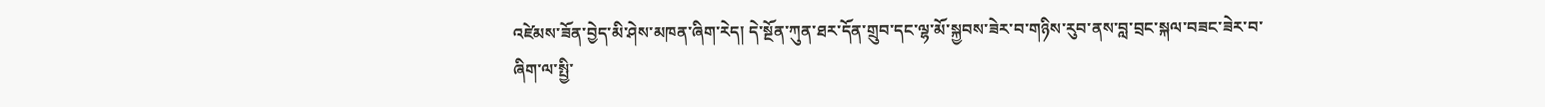འཛེམས་ཟོན་བྱེད་མི་ཤེས་མཁན་ཞིག་རེད། དེ་སྔོན་ཀུན་ཐར་དོན་གྲུབ་དང་ལྷ་མོ་སྐྱབས་ཟེར་བ་གཉིས་རུབ་ནས་བླ་བྲང་སྐལ་བཟང་ཟེར་བ་ཞིག་ལ་སྤྱི་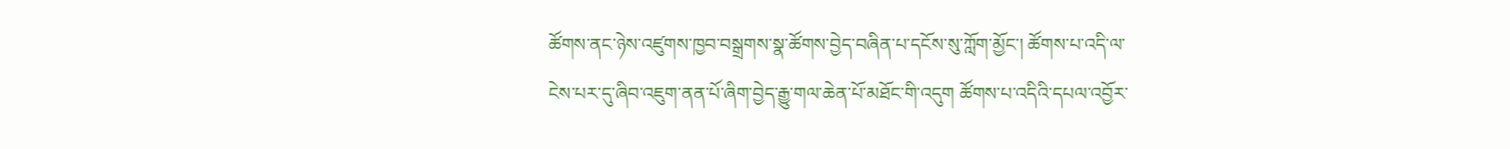ཚོགས་ནང་ཉེས་འཛུགས་ཁྱབ་བསྒྲགས་སྣ་ཚོགས་བྱེད་བཞིན་པ་དངོས་སུ་ཀློག་མྱོང་། ཚོགས་པ་འདི་ལ་ངེས་པར་དུ་ཞིབ་འཇུག་ནན་པོ་ཞིག་བྱེད་རྒྱུ་གལ་ཆེན་པོ་མཐོང་གི་འདུག ཚོགས་པ་འདིའི་དཔལ་འབྱོར་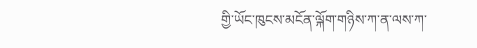གྱི་ཡོང་ཁུངས་མངོན་ལྐོག་གཉིས་ཀ་ན་ལས་ཀ་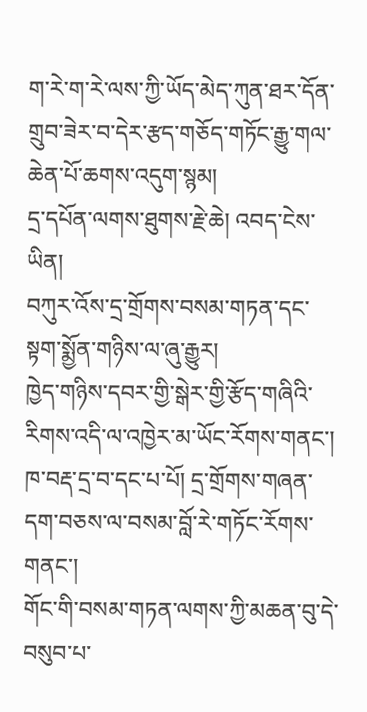ག་རེ་ག་རེ་ལས་ཀྱི་ཡོད་མེད་ཀུན་ཐར་དོན་གྲུབ་ཟེར་བ་དེར་རྩད་གཅོད་གཏོང་རྒྱུ་གལ་ཆེན་པོ་ཆགས་འདུག་སྙམ།
དྲ་དཔོན་ལགས་ཐུགས་རྗེ་ཆེ། འབད་ངེས་ཡིན།
བཀུར་འོས་དྲ་གྲོགས་བསམ་གཏན་དང་སྟག་སྨྱོན་གཉིས་ལ་ཞུ་རྒྱུར།
ཁྱེད་གཉིས་དབར་གྱི་སྒེར་གྱི་རྩོད་གཞིའི་རིགས་འདི་ལ་འཁྱེར་མ་ཡོང་རོགས་གནང་།
ཁ་བརྡ་དྲ་བ་དང་པ་པོ། དྲ་གྲོགས་གཞན་དག་བཅས་ལ་བསམ་བློ་རེ་གཏོང་རོགས་གནང་།
གོང་གི་བསམ་གཏན་ལགས་ཀྱི་མཆན་བུ་དེ་བསུབ་པ་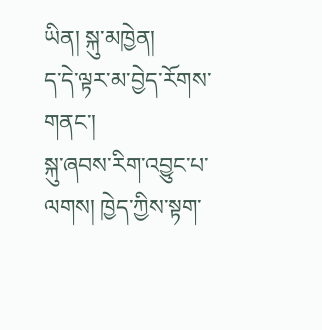ཡིན། སྐུ་མཁྱེན།
ད་དེ་ལྟར་མ་བྱེད་རོགས་གནང་།
སྐུ་ཞབས་རིག་འབྱུང་པ་ལགས། ཁྱེད་ཀྱིས་སྟག་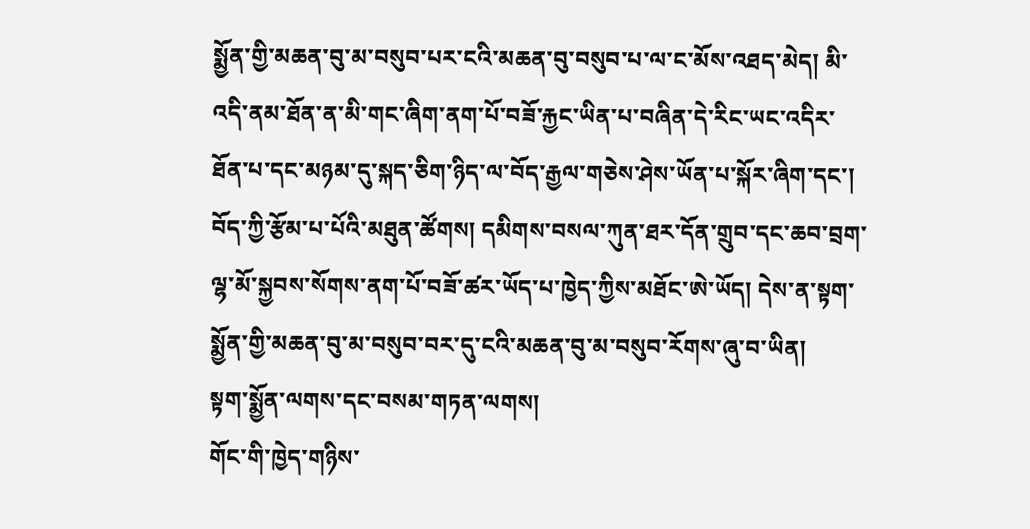སྨྱོན་གྱི་མཆན་བུ་མ་བསུབ་པར་ངའི་མཆན་བུ་བསུབ་པ་ལ་ང་མོས་འཐད་མེད། མི་འདི་ནམ་ཐོན་ན་མི་གང་ཞིག་ནག་པོ་བཟོ་རྐྱང་ཡིན་པ་བཞིན་དེ་རིང་ཡང་འདིར་ཐོན་པ་དང་མཉམ་དུ་སྐད་ཅིག་ཉིད་ལ་བོད་རྒྱལ་གཅེས་ཤེས་ཡོན་པ་སྐོར་ཞིག་དང་། བོད་ཀྱི་རྩོམ་པ་པོའི་མཐུན་ཚོགས། དམིགས་བསལ་ཀུན་ཐར་དོན་གྲུབ་དང་ཆབ་བྲག་ལྷ་མོ་སྐྱབས་སོགས་ནག་པོ་བཟོ་ཚར་ཡོད་པ་ཁྱེད་ཀྱིས་མཐོང་ཨེ་ཡོད། དེས་ན་སྟག་སྨྱོན་གྱི་མཆན་བུ་མ་བསུབ་བར་དུ་ངའི་མཆན་བུ་མ་བསུབ་རོགས་ཞུ་བ་ཡིན།
སྟག་སྨྱོན་ལགས་དང་བསམ་གཏན་ལགས།
གོང་གི་ཁྱེད་གཉིས་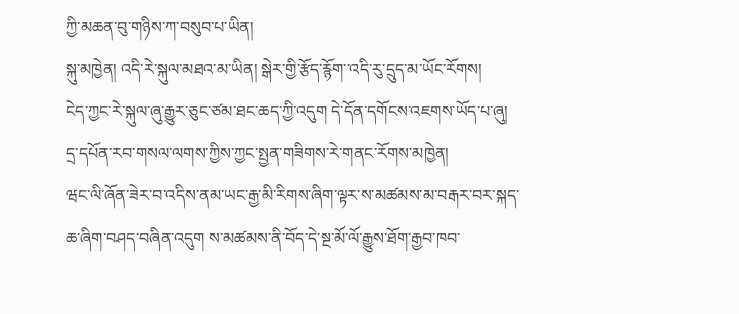ཀྱི་མཆན་བུ་གཉིས་ཀ་བསུབ་པ་ཡིན།
སྐུ་མཁྱེན། འདི་རེ་སྐུལ་མཐའ་མ་ཡིན། སྒེར་གྱི་རྩོད་རྙོག་་འདི་རུ་དྲུད་མ་ཡོང་རོགས།
ངེད་ཀྱང་རེ་སྐུལ་ཞུ་རྒྱུར་ཅུང་ཙམ་ཐང་ཆད་ཀྱི་འདུག དེ་དོན་དགོངས་འཇགས་ཡོད་པ་ཞུ།
དྲ་དཔོན་རབ་གསལ་ལགས་ཀྱིས་ཀྱང་སྤྱན་གཟིགས་རེ་གནང་རོགས་མཁྱེན།
ཝང་ལི་ཞོན་ཟེར་བ་འདིས་ནམ་ཡང་རྒྱ་མི་རིགས་ཞིག་ལྟར་ས་མཚམས་མ་བརྒར་བར་སྐད་ཆ་ཞིག་བཤད་བཞིན་འདུག ས་མཚམས་ནི་བོད་དེ་སྔ་མོ་ལོ་རྒྱུས་ཐོག་རྒྱབ་ཁབ་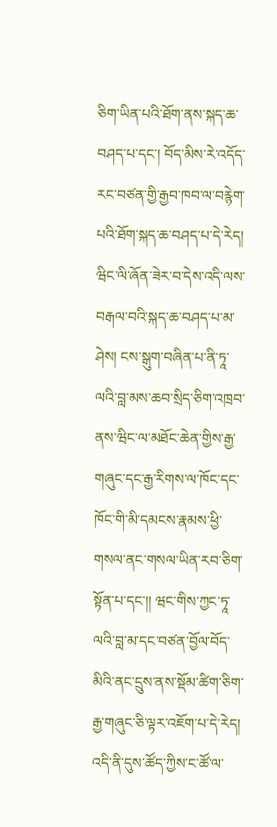ཅིག་ཡིན་པའི་ཐོག་ནས་སྐད་ཆ་བཤད་པ་དང་། བོད་མིས་རེ་འདོད་རང་བཙན་གྱི་རྒྱབ་ཁབ་ལ་བརྙེག་པའི་ཐོག་སྐད་ཆ་བཤད་པ་དེ་རེད། ཝིང་ལི་ཞོན་ཟེར་བ་དེས་འདི་ལས་བརྒལ་བའི་སྐད་ཆ་བཤད་པ་མ་ཤེས། ངས་སྒུག་བཞིན་པ་ནི་ཏཱ་ལའི་བླ་མས་ཆབ་སྲིད་ཅིག་འཁྲབ་ནས་ཝིང་ལ་མཐོང་ཆེན་གྱིས་རྒྱ་གཞུང་དང་རྒྱ་རིགས་ལ་ཁོང་དང་ཁོང་གི་མི་དམངས་རྣམས་ཕྱི་གསལ་ནང་གསལ་ཡིན་རབ་ཅིག་སྟོན་པ་དང་།། ཝང་གིས་ཀྱང་ཏཱ་ལའི་བླ་མ་དང་བཙན་བྱོལ་བོད་མིའི་ནང་དྲུས་ནས་སྡོམ་ཚིག་ཅིག་རྒྱ་གཞུང་ཅི་ལྟར་འཇོག་པ་དེ་རེད། འདི་ནི་དུས་ཚོད་ཀྱིས་ང་ཚོ་ལ་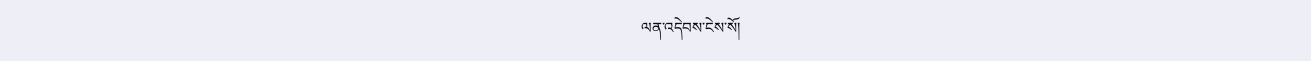ལན་འདེབས་ངེས་སོ།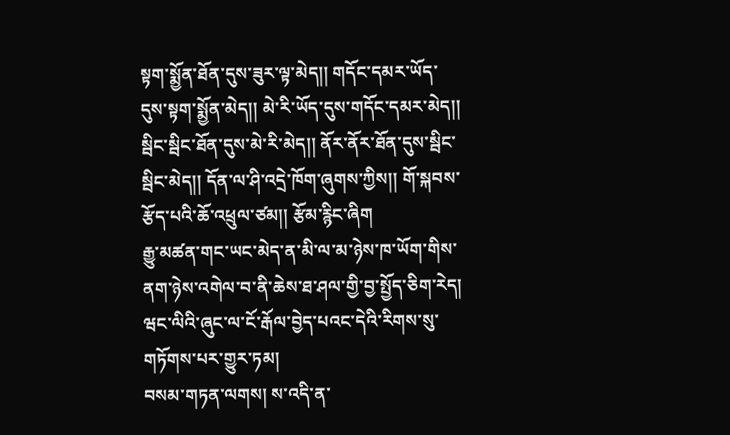སྟག་སྨྱོན་ཐོན་དུས་ཟུར་ལྟ་མེད།། གདོང་དམར་ཡོད་དུས་སྟག་སྨྱོན་མེད།། མེ་རི་ཡོད་དུས་གདོང་དམར་མེད།། སྦིང་སྦིང་ཐོན་དུས་མེ་རི་མེད།། ནོར་ནོར་ཐོན་དུས་སྦིང་སྦིང་མེད།། དོན་ལ་ཤི་འདྲེ་ཁོག་ཞུགས་ཀྱིས།། གོ་སྐབས་རྩོད་པའི་ཆོ་འཕྲུལ་ཙམ།། རྩོམ་རྙིང་ཞིག
རྒྱུ་མཚན་གང་ཡང་མེད་ན་མི་ལ་མ་ཉེས་ཁ་ཡོག་གིས་ནག་ཉེས་འགེལ་བ་ནི་ཆེས་ཐ་ཤལ་གྱི་བྱ་སྤྱོད་ཅིག་རེད། ཝང་ལིའི་ཞུང་ལ་ངོ་རྒོལ་བྱེད་པའང་དེའི་རིགས་སུ་གཏོགས་པར་གྱུར་ཏམ།
བསམ་གཏན་ལགས། ས་འདི་ན་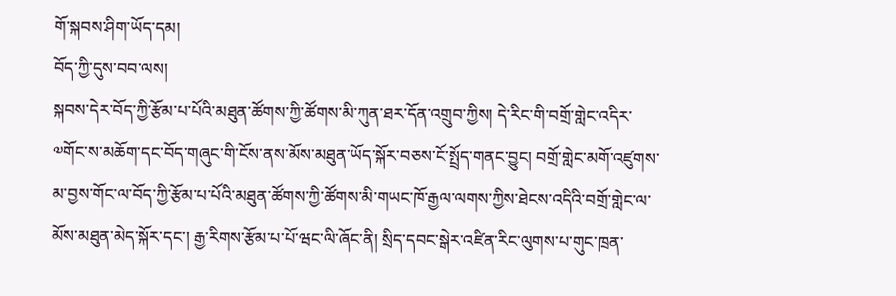གོ་སྐབས་ཤིག་ཡོད་དམ།
བོད་ཀྱི་དུས་བབ་ལས།
སྐབས་དེར་བོད་ཀྱི་རྩོམ་པ་པོའི་མཐུན་ཚོགས་ཀྱི་ཚོགས་མི་ཀུན་ཐར་དོན་འགྲུབ་ཀྱིས། དེ་རིང་གི་བགྲོ་གླེང་འདིར་༧གོང་ས་མཆོག་དང་བོད་གཞུང་གི་ངོས་ནས་མོས་མཐུན་ཡོད་སྐོར་བཅས་ངོ་སྤྲོད་གནང་བྱུང། བགྲོ་གླེང་མགོ་འཛུགས་མ་བྱས་གོང་ལ་བོད་ཀྱི་རྩོམ་པ་པོའི་མཐུན་ཚོགས་ཀྱི་ཚོགས་མི་གཡང་ཁོ་རྒྱལ་ལགས་ཀྱིས་ཐེངས་འདིའི་བགྲོ་གླེང་ལ་མོས་མཐུན་མེད་སྐོར་དང་། རྒྱ་རིགས་རྩོམ་པ་པོ་ཝང་ལི་ཞོང་ནི། སྲིད་དབང་སྒེར་འཛིན་རིང་ལུགས་པ་གུང་ཁྲན་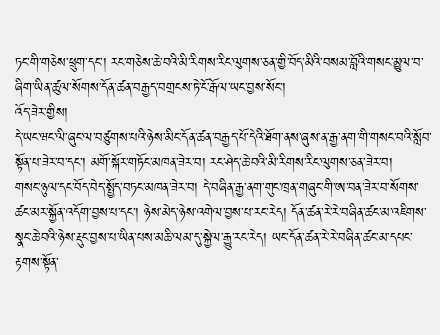ཏང་གི་གཅེས་ཕྲུག་དང་། རང་གཅེས་ཆེ་བའི་མི་རིགས་རིང་ལུགས་ཅན་གྱི་བོད་མིའི་བསམ་བློའི་གསང་མྱུལ་བ་ཞིག་ཡིན་ཚུལ་སོགས་དོན་ཚན་བརྒྱད་བགྲངས་ཏེ་ངོ་རྒོལ་ཡང་བྱས་སོང་།
འོད་ཟེར་གྱིས།
དེ་ཡང་ཝང་ལི་ཞུང་ལ་བཙུགས་པའི་ཉེས་མིང་དོན་ཚན་བརྒྱད་པོ་དེའི་ཐོག་ནས་ཞུས་ན་རྒྱ་ནག་གི་གསང་བའི་སློབ་སྟོན་པ་ཟེར་བ་དང་། མགོ་སྐོར་གཏོང་མཁན་ཟེར་བ། རང་ཤེད་ཆེ་བའི་མི་རིགས་རིང་ལུགས་ཅན་ཟེར་བ།
གསང་ཉུལ་དང་བོད་བེད་སྤྱོད་བཏང་མཁན་ཟེར་བ། དེ་བཞིན་རྒྱ་ནག་གུང་ཁྲན་གཞུང་གི་ཨ་བན་ཟེར་བ་སོགས་ཚང་མར་སྐྱོན་འདོག་བྱས་པ་དང་། ཉེས་མེད་ཉེས་འགེལ་བྱས་པ་རང་རེད། དོན་ཚན་རེ་རེ་བཞིན་ཚང་མ་འཇིགས་སྣང་ཆེ་བའི་ཉེས་རྡུང་བྱས་པ་ཡིན་པས་མཆི་ལམ་དུ་སྐྱེལ་རྒྱུ་རང་རེད། ཡང་དོན་ཚན་རེ་རེ་བཞིན་ཚང་མ་དཔང་རྟགས་སྟོན་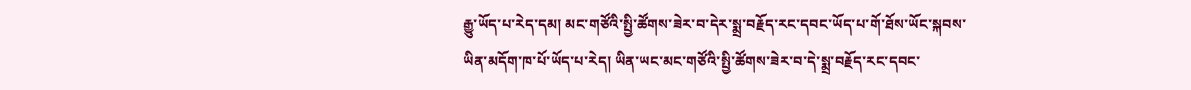རྒྱུ་ཡོད་པ་རེད་དམ། མང་གཙོའི་སྤྱི་ཚོགས་ཟེར་བ་དེར་སྨྲ་བརྗོད་རང་དབང་ཡོད་པ་གོ་ཐོས་ཡོང་སྐབས་ཡིན་མདོག་ཁ་པོ་ཡོད་པ་རེད། ཡིན་ཡང་མང་གཙོའི་སྤྱི་ཚོགས་ཟེར་བ་དེ་སྨྲ་བརྗོད་རང་དབང་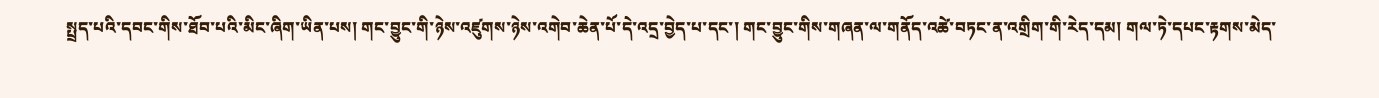སྤྲད་པའི་དབང་གིས་ཐོབ་པའི་མིང་ཞིག་ཡིན་པས། གང་བྱུང་གི་ཉེས་འཛུགས་ཉེས་འགེབ་ཆེན་པོ་དེ་འདྲ་བྱེད་པ་དང་། གང་བྱུང་གིས་གཞན་ལ་གནོད་འཚེ་བཏང་ན་འགྲིག་གི་རེད་དམ། གལ་ཏེ་དཔང་རྟགས་མེད་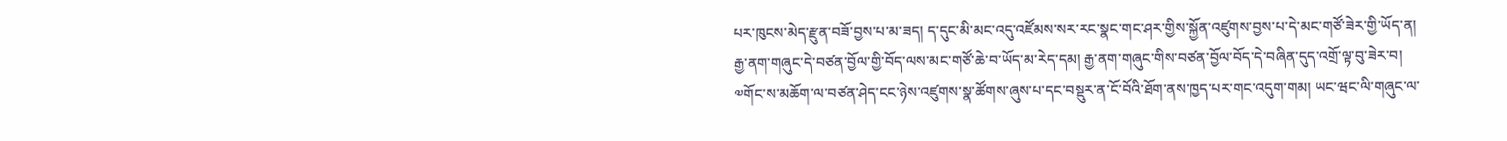པར་ཁུངས་མེད་རྫུན་བཟོ་བྱས་པ་མ་ཟད། ད་དུང་མི་མང་འདུ་འཛོམས་སར་རང་སྣང་གང་ཤར་གྱིས་སྐྱོན་འཛུགས་བྱས་པ་དེ་མང་གཙོ་ཟེར་གྱི་ཡོད་ན། རྒྱ་ནག་གཞུང་དེ་བཙན་བྱོལ་གྱི་བོད་ལས་མང་གཙོ་ཆེ་བ་ཡོད་མ་རེད་དམ། རྒྱ་ནག་གཞུང་གིས་བཙན་བྱོལ་བོད་དེ་བཞིན་དུད་འགྲོ་ལྟ་བུ་ཟེར་བ། ༧གོང་ས་མཆོག་ལ་བཙན་ཤེད་ངང་ཉེས་འཛུགས་སྣ་ཚོགས་ཞུས་པ་དང་བསྡུར་ན་ངོ་བོའི་ཐོག་ནས་ཁྱད་པར་གང་འདུག་གམ། ཡང་ཝང་ལི་གཞུང་ལ་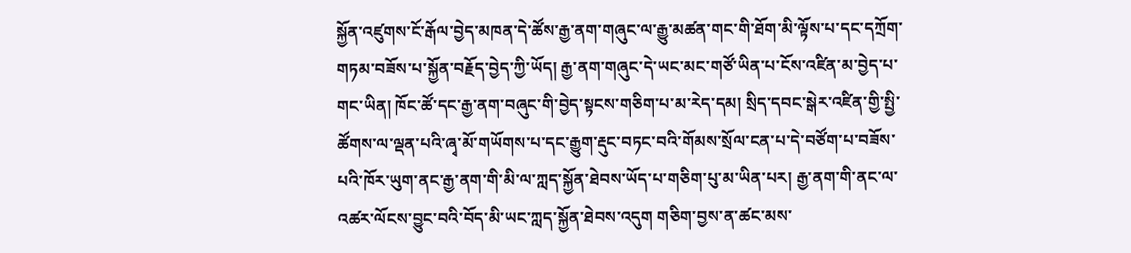སྐྱོན་འཛུགས་ངོ་རྒོལ་བྱེད་མཁན་དེ་ཚོས་རྒྱ་ནག་གཞུང་ལ་རྒྱུ་མཚན་གང་གི་ཐོག་མི་ལྟོས་པ་དང་དཀྲོག་གཏམ་བཟོས་པ་སྐྱོན་བརྗོད་བྱེད་ཀྱི་ཡོད། རྒྱ་ནག་གཞུང་དེ་ཡང་མང་གཙོ་ཡིན་པ་ངོས་འཛིན་མ་བྱེད་པ་གང་ཡིན། ཁོང་ཚོ་དང་རྒྱ་ནག་བཞུང་གི་བྱེད་སྟངས་གཅིག་པ་མ་རེད་དམ། སྲིད་དབང་སྒེར་འཛིན་གྱི་སྤྱི་ཚོགས་ལ་ལྡན་པའི་ཞྭ་མོ་གཡོགས་པ་དང་རྒྱུག་རྡུང་བཏང་བའི་གོམས་སྲོལ་ངན་པ་དེ་བཙོག་པ་བཟོས་པའི་ཁོར་ཡུག་ནང་རྒྱ་ནག་གི་མི་ལ་ཀླད་སྐྱོན་ཐེབས་ཡོད་པ་གཅིག་པུ་མ་ཡིན་པར། རྒྱ་ནག་གི་ནང་ལ་འཚར་ལོངས་བྱུང་བའི་བོད་མི་ཡང་ཀླད་སྐྱོན་ཐེབས་འདུག གཅིག་བྱས་ན་ཚང་མས་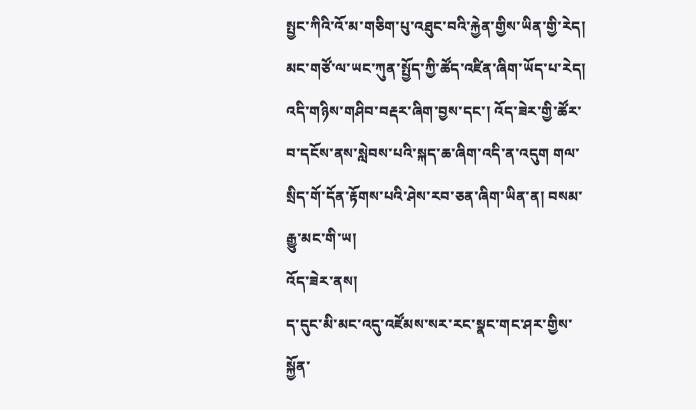སྤྱང་ཀིའི་འོ་མ་གཅིག་པུ་འཐུང་བའི་རྐྱེན་གྱིས་ཡིན་གྱི་རེད། མང་གཙོ་ལ་ཡང་ཀུན་སྤྱོད་ཀྱི་ཚོད་འཛིན་ཞིག་ཡོད་པ་རེད།
འདི་གཉིས་གཤིབ་བརྡར་ཞིག་བྱས་དང་། འོད་ཟེར་གྱི་ཚོར་བ་དངོས་ནས་སླེབས་པའི་སྐད་ཆ་ཞིག་འདི་ན་འདུག གལ་སྲིད་གོ་དོན་རྟོགས་པའི་ཤེས་རབ་ཅན་ཞིག་ཡིན་ན། བསམ་རྒྱུ་མང་གི་ཡ།
འོད་ཟེར་ནས།
ད་དུང་མི་མང་འདུ་འཛོམས་སར་རང་སྣང་གང་ཤར་གྱིས་སྐྱོན་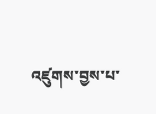འཛུགས་བྱས་པ་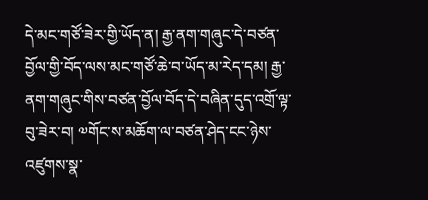དེ་མང་གཙོ་ཟེར་གྱི་ཡོད་ན། རྒྱ་ནག་གཞུང་དེ་བཙན་བྱོལ་གྱི་བོད་ལས་མང་གཙོ་ཆེ་བ་ཡོད་མ་རེད་དམ། རྒྱ་ནག་གཞུང་གིས་བཙན་བྱོལ་བོད་དེ་བཞིན་དུད་འགྲོ་ལྟ་བུ་ཟེར་བ། ༧གོང་ས་མཆོག་ལ་བཙན་ཤེད་ངང་ཉེས་འཛུགས་སྣ་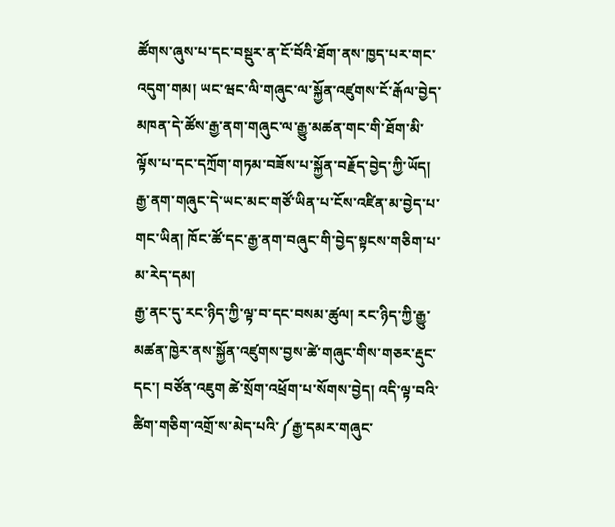ཚོགས་ཞུས་པ་དང་བསྡུར་ན་ངོ་བོའི་ཐོག་ནས་ཁྱད་པར་གང་འདུག་གམ། ཡང་ཝང་ལི་གཞུང་ལ་སྐྱོན་འཛུགས་ངོ་རྒོལ་བྱེད་མཁན་དེ་ཚོས་རྒྱ་ནག་གཞུང་ལ་རྒྱུ་མཚན་གང་གི་ཐོག་མི་ལྟོས་པ་དང་དཀྲོག་གཏམ་བཟོས་པ་སྐྱོན་བརྗོད་བྱེད་ཀྱི་ཡོད། རྒྱ་ནག་གཞུང་དེ་ཡང་མང་གཙོ་ཡིན་པ་ངོས་འཛིན་མ་བྱེད་པ་གང་ཡིན། ཁོང་ཚོ་དང་རྒྱ་ནག་བཞུང་གི་བྱེད་སྟངས་གཅིག་པ་མ་རེད་དམ།
རྒྱ་ནང་དུ་རང་ཉིད་ཀྱི་ལྟ་བ་དང་བསམ་ཚུལ། རང་ཉིད་ཀྱི་རྒྱུ་མཚན་ཁྱེར་ནས་སྐྱོན་འཛུགས་བྱས་ཚེ་གཞུང་གིས་གཅར་རྡུང་དང་། བཙོན་འཇུག ཚེ་སྲོག་འཕྲོག་པ་སོགས་བྱེད། འདི་ལྟ་བའི་ཚིག་གཅིག་འགྲོ་ས་མེད་པའི་༼རྒྱ་དམར་གཞུང་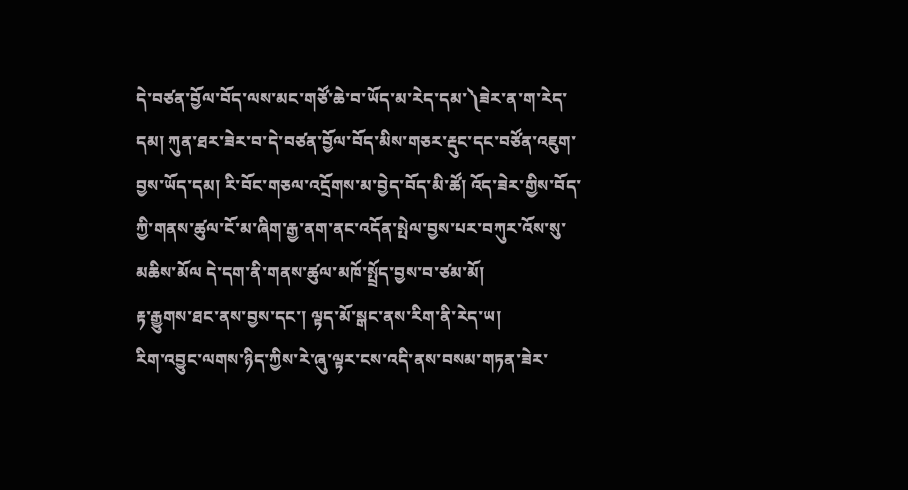དེ་བཙན་བྱོལ་བོད་ལས་མང་གཙོ་ཆེ་བ་ཡོད་མ་རེད་དམ་༽ཟེར་ན་ག་རེད་དམ། ཀུན་ཐར་ཟེར་བ་དེ་བཙན་བྱོལ་བོད་མིས་གཅར་རྡུང་དང་བཙོན་འཇུག་བྱས་ཡོད་དམ། རི་བོང་གཅལ་འདྲོགས་མ་བྱེད་བོད་མི་ཚོ། འོད་ཟེར་གྱིས་བོད་ཀྱི་གནས་ཚུལ་ངོ་མ་ཞིག་རྒྱ་ནག་ནང་འདོན་སྤེལ་བྱས་པར་བཀུར་འོས་སུ་མཆིས་མོལ དེ་དག་ནི་གནས་ཚུལ་མཁོ་སྤྲོད་བྱས་བ་ཙམ་མོ།
རྟ་རྒྱུགས་ཐང་ནས་བྱས་དང་། ལྟད་མོ་སྒང་ནས་རིག་ནི་རེད་ཡ།
རིག་འབྱུང་ལགས་ཉིད་ཀྱིས་རེ་ཞུ་ལྟར་ངས་འདི་ནས་བསམ་གཏན་ཟེར་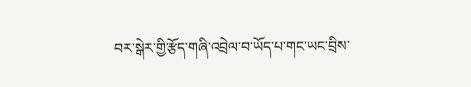བར་སྒེར་གྱི་རྩོད་གཞི་འབྲེལ་བ་ཡོད་པ་གང་ཡང་བྲིས་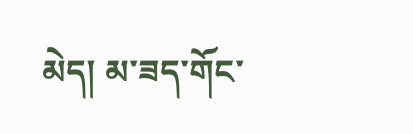མེད། མ་ཟད་གོང་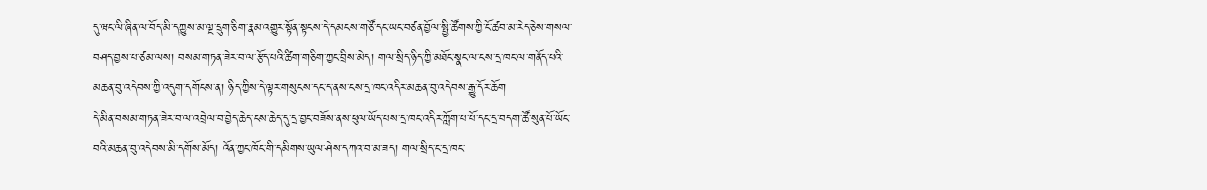དུ་ཝང་ལི་ཞིན་ལ་བོད་མི་དཀྱུས་མ་ལྔ་དྲུག་ཅིག་རྣམ་འགྱུར་སྟོན་སྟངས་དེ་དམངས་གཙོ་དང་ཡང་བཙན་བྱོལ་སྤྱི་ཚོགས་ཀྱི་ངོ་ཚབ་མ་རེད་ཅེས་གསལ་བཤད་བྱས་པ་ཙམ་ལས། བསམ་གཏན་ཟེར་བ་ལ་རྩོད་པའི་ཚིག་གཅིག་ཀྱང་བྲིས་མེད། གལ་སྲིད་ཉིད་ཀྱི་མཐོང་སྣང་ལ་ངས་དྲ་ཁང་ལ་གནོད་པའི་མཆན་བུ་འདེབས་ཀྱི་འདུག་དགོངས་ན། ཉིད་ཀྱིས་དེ་ལྟར་གསུངས་དང་ད་ནས་ངས་དྲ་ཁང་འདིར་མཆན་བུ་འདེབས་རྒྱུ་དོར་ཆོག
དེ་མིན་བསམ་གཏན་ཟེར་བ་ལ་འབྲེལ་བ་བྱེད་ཆེད་ངས་ཆེད་དུ་དྲ་བྱང་བཟོས་ནས་ཕུལ་ཡོད་པས་དྲ་ཁང་འདིར་ཀློག་པ་པོ་དང་དྲ་བདག་ཚོ་སུན་པོ་ཡོང་བའི་མཆན་བུ་འདེབས་མི་དགོས་མོད། འོན་ཀྱང་ཁོང་གི་དམིགས་ཡུལ་ཤེས་དཀའ་བ་མ་ཟད། གལ་སྲིད་ང་དྲ་ཁང་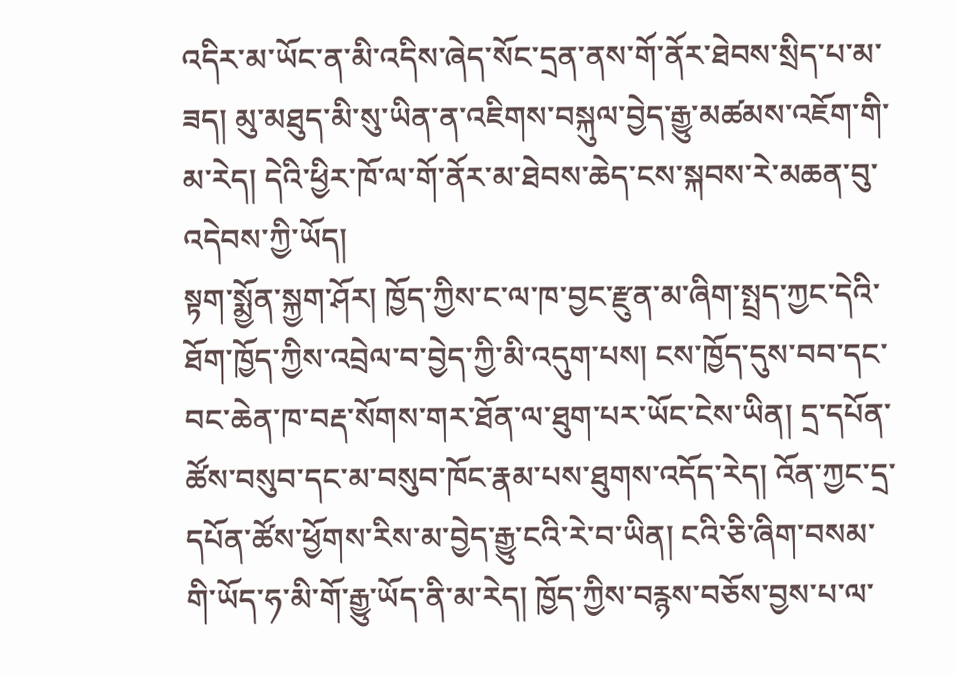འདིར་མ་ཡོང་ན་མི་འདིས་ཞེད་སོང་དྲན་ནས་གོ་ནོར་ཐེབས་སྲིད་པ་མ་ཟད། མུ་མཐུད་མི་སུ་ཡིན་ན་འཇིགས་བསྐུལ་བྱེད་རྒྱུ་མཚམས་འཇོག་གི་མ་རེད། དེའི་ཕྱིར་ཁོ་ལ་གོ་ནོར་མ་ཐེབས་ཆེད་ངས་སྐབས་རེ་མཆན་བུ་འདེབས་ཀྱི་ཡོད།
སྟག་སྨྱོན་སྐྱག་ཤོར། ཁྱོད་ཀྱིས་ང་ལ་ཁ་བྱང་རྫུན་མ་ཞིག་སྤྲད་ཀྱང་དེའི་ཐོག་ཁྱོད་ཀྱིས་འབྲེལ་བ་བྱེད་ཀྱི་མི་འདུག་པས། ངས་ཁྱོད་དུས་བབ་དང་བང་ཆེན་ཁ་བརྡ་སོགས་གར་ཐོན་ལ་ཐུག་པར་ཡོང་ངེས་ཡིན། དྲ་དཔོན་ཚོས་བསུབ་དང་མ་བསུབ་ཁོང་རྣམ་པས་ཐུགས་འདོད་རེད། འོན་ཀྱང་དྲ་དཔོན་ཚོས་ཕྱོགས་རིས་མ་བྱེད་རྒྱུ་ངའི་རེ་བ་ཡིན། ངའི་ཅི་ཞིག་བསམ་གི་ཡོད་ཧ་མི་གོ་རྒྱུ་ཡོད་ནི་མ་རེད། ཁྱོད་ཀྱིས་བརྙས་བཅོས་བྱས་པ་ལ་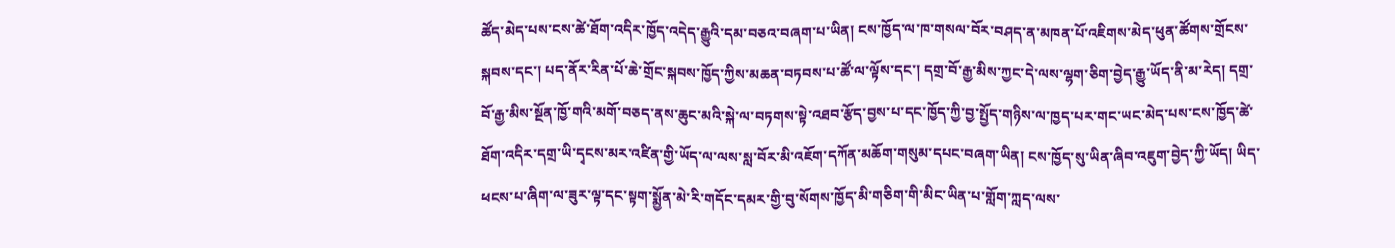ཚོད་མེད་པས་ངས་ཚེ་ཐོག་འདིར་ཁྱོད་འདེད་རྒྱུའི་དམ་བཅའ་བཞག་པ་ཡིན། ངས་ཁྱོད་ལ་ཁ་གསལ་བོར་བཤད་ན་མཁན་པོ་འཇིགས་མེད་ཕུན་ཚོགས་གྲོངས་སྐབས་དང་། པད་ནོར་རིན་པོ་ཆེ་གྲོང་སྐབས་ཁྱོད་ཀྱིས་མཆན་བཏབས་པ་ཚོ་ལ་ལྟོས་དང་། དགྲ་བོ་རྒྱ་མིས་ཀྱང་དེ་ལས་ལྷག་ཅིག་བྱེད་རྒྱུ་ཡོད་ནི་མ་རེད། དགྲ་བོ་རྒྱ་མིས་སྔོན་ཁྱོ་གའི་མགོ་བཅད་ནས་ཆུང་མའི་སྐེ་ལ་བཏགས་སྟེ་འཐབ་རྩོད་བྱས་པ་དང་ཁྱོད་ཀྱི་བྱ་སྤྱོད་གཉིས་ལ་ཁྱད་པར་གང་ཡང་མེད་པས་ངས་ཁྱོད་ཚེ་ཐོག་འདིར་དགྲ་ཡི་དྭངས་མར་འཛིན་གྱི་ཡོད་ལ་ལས་སླ་བོར་མི་འཇོག་དཀོན་མཆོག་གསུམ་དཔང་བཞག་ཡིན། ངས་ཁྱོད་སུ་ཡིན་ཞིབ་འཇུག་བྱེད་ཀྱི་ཡོད། ཡིད་ཕངས་པ་ཞིག་ལ་ཟུར་ལྟ་དང་སྟག་སྨྱོན་མེ་རི་གདོང་དམར་གྱི་བུ་སོགས་ཁྱོད་མི་གཅིག་གི་མིང་ཡིན་པ་གློག་ཀླད་ལས་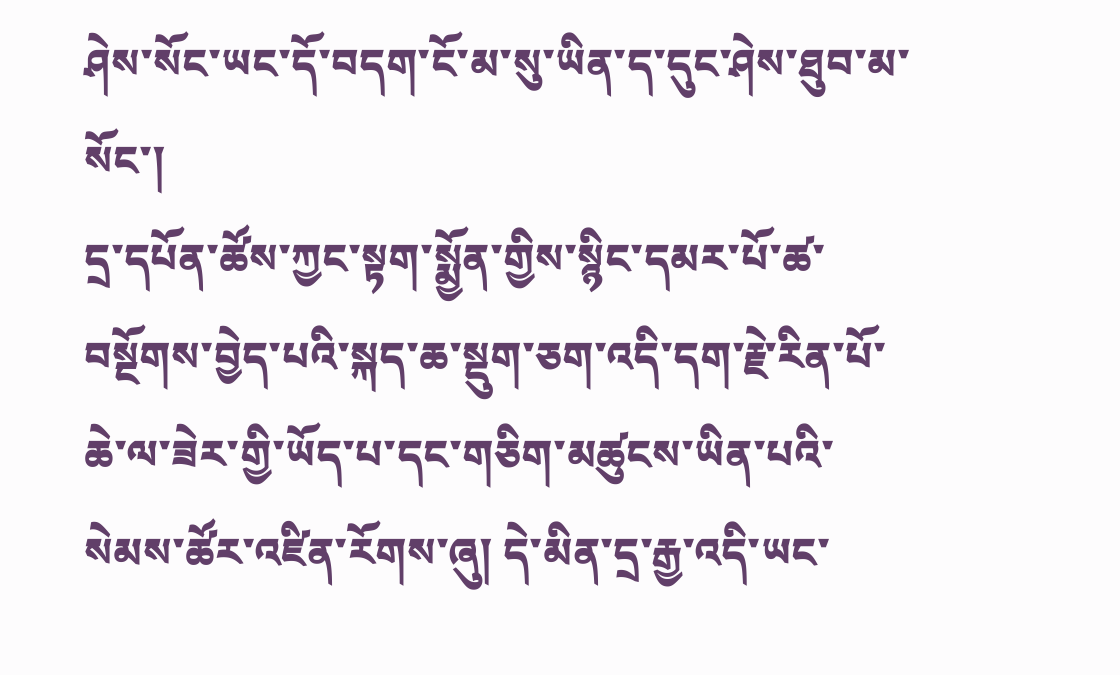ཤེས་སོང་ཡང་དོ་བདག་ངོ་མ་སུ་ཡིན་ད་དུང་ཤེས་ཐུབ་མ་སོང་།
དྲ་དཔོན་ཚོས་ཀྱང་སྟག་སྨྱོན་གྱིས་སྙིང་དམར་པོ་ཚ་བསྔོགས་བྱེད་པའི་སྐད་ཆ་སྡུག་ཅག་འདི་དག་རྗེ་རིན་པོ་ཆེ་ལ་ཟེར་གྱི་ཡོད་པ་དང་གཅིག་མཚུངས་ཡིན་པའི་སེམས་ཚོར་འཛིན་རོགས་ཞུ། དེ་མིན་དྲ་རྒྱ་འདི་ཡང་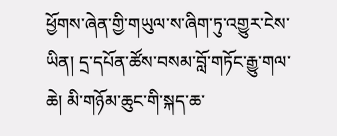ཕྱོགས་ཞེན་གྱི་གཡུལ་ས་ཞིག་ཏུ་འགྱུར་ངེས་ཡིན། དྲ་དཔོན་ཚོས་བསམ་བློ་གཏོང་རྒྱུ་གལ་ཆེ། མི་གཉོམ་ཆུང་གི་སྐད་ཆ་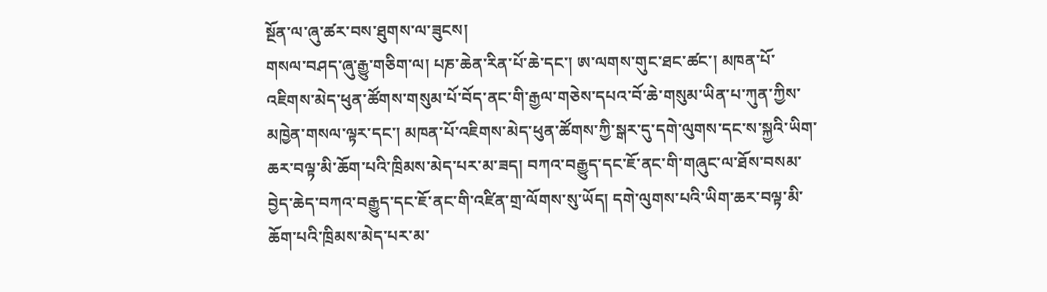སྔོན་ལ་ཞུ་ཚར་བས་ཐུགས་ལ་ཟུངས།
གསལ་བཤད་ཞུ་རྒྱུ་གཅིག་ལ། པཎ་ཆེན་རིན་པོ་ཆེ་དང་། ཨ་ལགས་གུང་ཐང་ཚང་། མཁན་པོ་འཇིགས་མེད་ཕུན་ཚོགས་གསུམ་པོ་བོད་ནང་གི་རྒྱལ་གཅེས་དཔའ་བོ་ཆེ་གསུམ་ཡིན་པ་ཀུན་ཀྱིས་མཁྱེན་གསལ་ལྟར་དང་། མཁན་པོ་འཇིགས་མེད་ཕུན་ཚོགས་ཀྱི་སྒར་དུ་དགེ་ལུགས་དང་ས་སྐྱའི་ཡིག་ཆར་བལྟ་མི་ཆོག་པའི་ཁྲིམས་མེད་པར་མ་ཟད། བཀའ་བརྒྱུད་དང་ཇོ་ནང་གི་གཞུང་ལ་ཐོས་བསམ་བྱེད་ཆེད་བཀའ་བརྒྱུད་དང་ཇོ་ནང་གི་འཛིན་གྲ་ལོགས་སུ་ཡོད། དགེ་ལུགས་པའི་ཡིག་ཆར་བལྟ་མི་ཆོག་པའི་ཁྲིམས་མེད་པར་མ་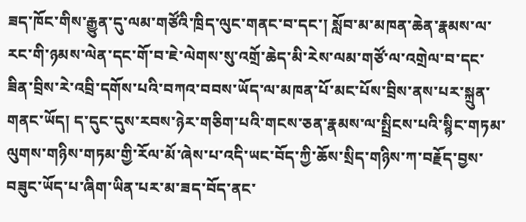ཟད་ཁོང་གིས་རྒྱུན་དུ་ལམ་གཙོའི་ཁྲིད་ལུང་གནང་བ་དང་། སློབ་མ་མཁན་ཆེན་རྣམས་ལ་རང་གི་ཉམས་ལེན་དང་གོ་བ་ཇེ་ལེགས་སུ་འགྲོ་ཆེད་མི་རེས་ལམ་གཙོ་ལ་འགྲེལ་བ་དང་ཟིན་བྲིས་རེ་འབྲི་དགོས་པའི་བཀའ་བབས་ཡོད་ལ་མཁན་པོ་མང་པོས་བྲིས་ནས་པར་སྐྲུན་གནང་ཡོད། ད་དུང་དུས་རབས་ཉེར་གཅིག་པའི་གངས་ཅན་རྣམས་ལ་སྤྲིངས་པའི་སྙིང་གཏམ་ལུགས་གཉིས་གཏམ་གྱི་རོལ་མོ་ཞེས་པ་འདི་ཡང་བོད་ཀྱི་ཆོས་སྲིད་གཉིས་ཀ་བརྗོད་བྱས་བཟུང་ཡོད་པ་ཞིག་ཡིན་པར་མ་ཟད་བོད་ནང་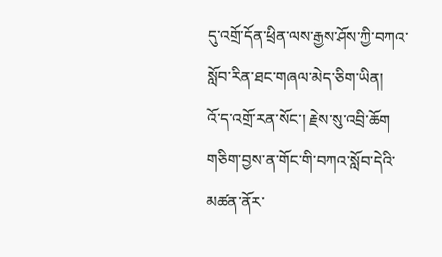དུ་འགྲོ་དོན་ཕྲིན་ལས་རྒྱས་ཤོས་ཀྱི་བཀའ་སློབ་རིན་ཐང་གཞལ་མེད་ཅིག་ཡིན།
འོ་ད་འགྲོ་རན་སོང་། རྗེས་སུ་འབྲི་ཆོག གཅིག་བྱས་ན་གོང་གི་བཀའ་སློབ་དེའི་མཚན་ནོར་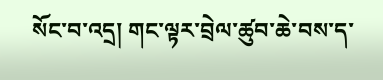སོང་བ་འདྲ། གང་ལྟར་བྲེལ་ཚུབ་ཆེ་བས་ད་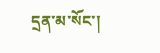དྲན་མ་སོང་།